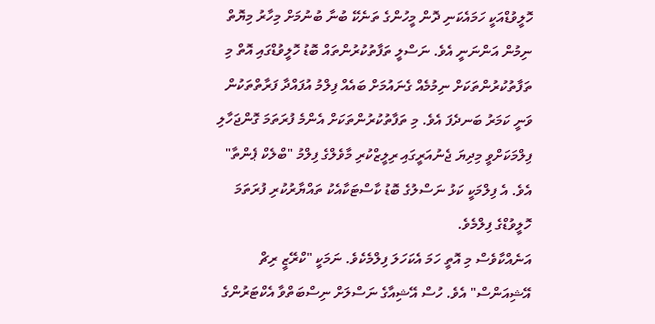ހޮލީވުޑްއަކީ ހަމައެކަނި ދޮން މީހުންގެ ތަނެކޭ ބުނާ ބުނުމަށް މިހާރު މިޔޮތް ނިމުން އަންނަނީ އެވެ. ނަސްލީ ތަފާތުކުރުންތައް ބޮޑު ހޮލީވުޑްގައި އޮތް މި ތަފާތުކުރުންތަކަށް ނިމުމެއް ގެނައުމަށް ބައެއް ފިލްމު އުފައްދާ ފަރާތްތަކުން ވަނީ ކަމަރު ބަނދެފަ އެވެ. މި ތަފާތުކުރުންތަކަށް އެންމެ ފުރަތަމަ ގޮންޖަހާލި ފިލްމަކަށްވީ މިދިޔަ ޖެނުއަރީގައި ރިލީޒްކުރި މާވެލްގެ ފިލްމު "ބްލެކް ޕެންތާ" އެވެ. އެ ފިލްމަކީ ކަޅު ނަސްލުގެ ބޮޑު ކާސްޓަކާއެކު ތައްޔާރުކުރި ފުރަތަމަ ހޮލީވުޑްގެ ފިލްމެވެ.
އަނެއްކާވެސް މި އޮތީ ހަމަ އެކަހަލަ ފިލްމެކެވެ. ނަމަކީ "ކްރޭޒީ ރިޗް އޭޝިއަންސް" އެވެ. ހުސް އޭޝިއާގެ ނަސްލަށް ނިސްބަތްވާ އެކްޓަރުންގެ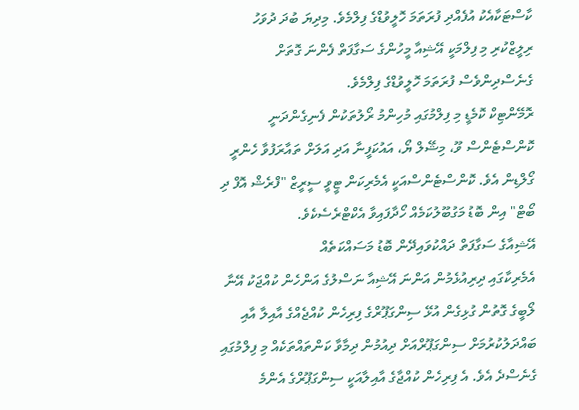ކާސްޓަކާއެކު އުފެއްދި ފުރަތަމަ ހޮލީވުޑްގެ ފިލްމެވެ. މިދިޔަ ބުދަ ދުވަހު ރިލީޒްކުރި މި ފިލްމަކީ އޭޝިއާ މީހުންގެ ސަގާފަތް ފެންނަ ގޮތަށް ގެނެސްދިންވެސް ފުރަތަމަ ހޮލީވުޑްގެ ފިލްމެވެ.
ރޮމޭންޓިކް ކޮމެޑީ މި ފިލްމުގައި މުހިންމު ރޯލުތަކުން ފެނިގެންދަނީ ކޮންސްޓެންސް ވޫ، މިޝޭލް ޔޯ، އައުކަފީނާ އަދި އަލަށް ތައާރަފުވާ ހެންރީ ގޯލްޑިން އެވެ. ކޮންސްޓެންސްއަކީ އެމެރިކަން ޓީވީ ސީރީޒް "ފްރެޝް އޮފް ދި ބޯޓް" އިން ބޮޑު މަގުބޫލުކަމެއް ހޯދާފައިވާ އެކްޓްރެސެކެވެ.
އޭޝިއާގެ ސަގާފަތް ދައްކުވައިދޭން ބޮޑު މަސައްކަތެއް
އެމެރިކާގައި ދިރިއުޅެމުން އަންނަ އޭޝިއާ ނަސްލުގެ އަންހެން ކުއްޖަކު އޭނާ ލޯބީގެ ގޮތުން ގުޅިގެން އުޅޭ ސިންގަޕޫރްގެ ފިރިހެން ކުއްޖެއްގެ އާއިލާ އާއި ބައްދަލުކުރުމަށް ސިންގަޕޫރްއަށް ދިއުމުން ދިމާވާ ކަންތައްތަކެއް މި ފިލްމުގައި ގެނެސްދެ އެވެ. އެ ފިރިހެން ކުއްޖާގެ އާއިލާއަކީ ސިންގަޕޫރްގެ އެންމެ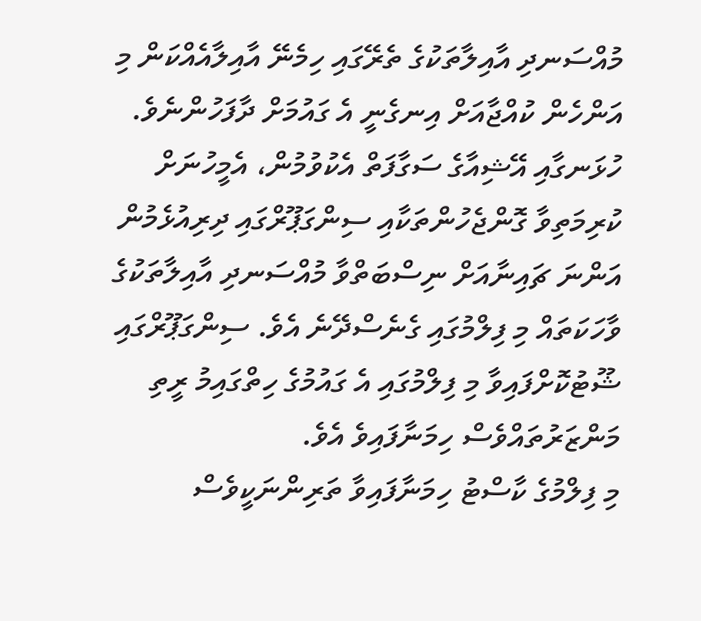މުއްސަނދި އާއިލާތަކުގެ ތެރޭގައި ހިމެނޭ އާއިލާއެއްކަން މި އަންހެން ކުއްޖާއަށް އިނގެނީ އެ ގައުމަށް ދާފަހުންނެވެ.
ހުޅަނގާއި އޭޝިއާގެ ސަގާފަތް އެކުވުމުން، އެމީހުނަށް ކުރިމަތިވާ ގޮންޖެހުންތަކާއި ސިންގަޕޫރްގައި ދިރިއުޅެމުން އަންނަ ޗައިނާއަށް ނިސްބަތްވާ މުއްސަނދި އާއިލާތަކުގެ ވާހަކަތައް މި ފިލްމުގައި ގެނެސްދޭނެ އެވެ. ސިންގަޕޫރްގައި ޝޫޓުކޮށްފައިވާ މި ފިލްމުގައި އެ ގައުމުގެ ހިތްގައިމު ރީތި މަންޒަރުތައްވެސް ހިމަނާފައިވެ އެވެ.
މި ފިލްމުގެ ކާސްޓު ހިމަނާފައިވާ ތަރިންނަކީވެސް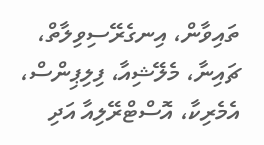ތައިވާން، އިނގެރޭސިވިލާތް، ޗައިނާ، މެލޭޝިއާ، ފިލިޕިންސް، އެމެރިކާ، އޮސްޓްރޭލިއާ އަދި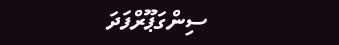ސިންގަޕޫރްފަދަ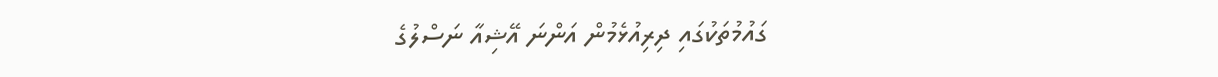ގައުމުތަކުގައި ދިރިއުޅެމުން އަންނަ އޭޝިއާ ނަސްލުގެ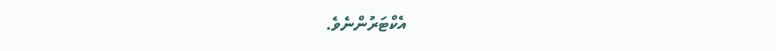އެކްޓަރުންނެވެ.